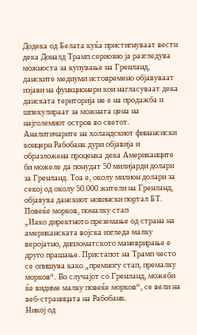Додека од Белата куќа пристигнуваат вести дека Доналд Трамп сериозно ја разгледува можноста за купување на Гренланд, данските медиуми истовремено објавуваат изјави на функционери кои нагласуваат дека данската територија не е на продажба и шпекулираат за можната цена на најголемиот остров во светот.
Аналитичарите на холандскиот финансиски концерн Рабобанк дури објавија и образложена проценка дека Американците би можеле да понудат 50 милијарди долари за Гренланд. Тоа е, околу милион долари за секој од околу 50.000 жители на Гренланд, објавува данскиот новински портал БТ.
Повеќе морков, помалку стап
„Иако директното преземање од страна на американската војска изгледа малку веројатно, дипломатското маневрирање е друго прашање. Пристапот на Трамп често се опишува како „премногу стап, премалку морков“. Во случајот со Гренланд, можеби ќе видиме малку повеќе морков“, се вели на веб-страницата на Рабобанк.
Никој од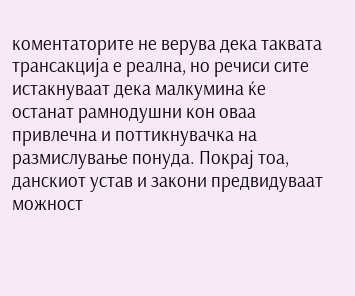коментаторите не верува дека таквата трансакција е реална, но речиси сите истакнуваат дека малкумина ќе останат рамнодушни кон оваа привлечна и поттикнувачка на размислување понуда. Покрај тоа, данскиот устав и закони предвидуваат можност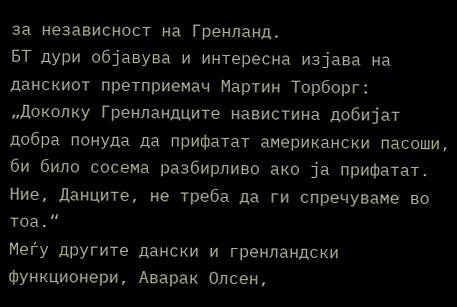за независност на Гренланд.
БТ дури објавува и интересна изјава на данскиот претприемач Мартин Торборг:
„Доколку Гренландците навистина добијат добра понуда да прифатат американски пасоши, би било сосема разбирливо ако ја прифатат. Ние, Данците, не треба да ги спречуваме во тоа.“
Меѓу другите дански и гренландски функционери, Аварак Олсен,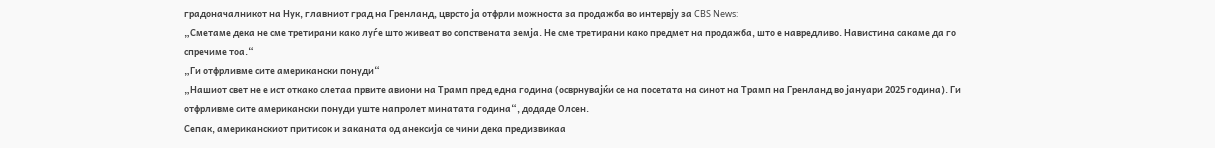градоначалникот на Нук, главниот град на Гренланд, цврсто ја отфрли можноста за продажба во интервју за CBS News:
„Сметаме дека не сме третирани како луѓе што живеат во сопствената земја. Не сме третирани како предмет на продажба, што е навредливо. Навистина сакаме да го спречиме тоа.“
„Ги отфрливме сите американски понуди“
„Нашиот свет не е ист откако слетаа првите авиони на Трамп пред една година (осврнувајќи се на посетата на синот на Трамп на Гренланд во јануари 2025 година). Ги отфрливме сите американски понуди уште напролет минатата година“, додаде Олсен.
Сепак, американскиот притисок и заканата од анексија се чини дека предизвикаа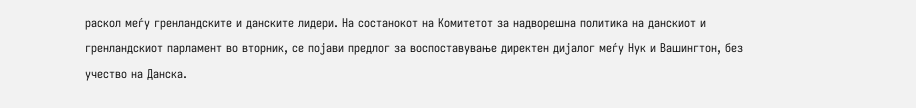раскол меѓу гренландските и данските лидери. На состанокот на Комитетот за надворешна политика на данскиот и гренландскиот парламент во вторник, се појави предлог за воспоставување директен дијалог меѓу Нук и Вашингтон, без учество на Данска.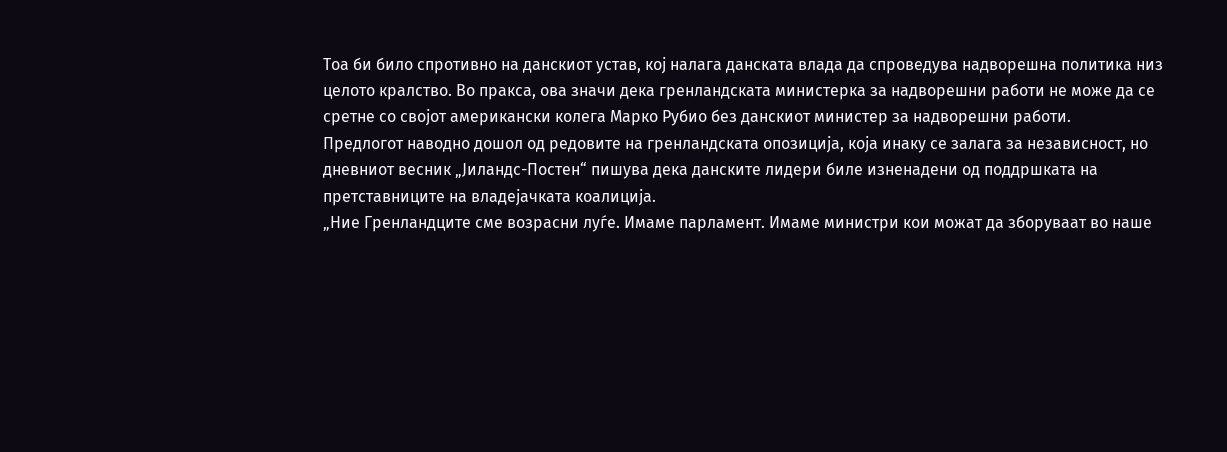Тоа би било спротивно на данскиот устав, кој налага данската влада да спроведува надворешна политика низ целото кралство. Во пракса, ова значи дека гренландската министерка за надворешни работи не може да се сретне со својот американски колега Марко Рубио без данскиот министер за надворешни работи.
Предлогот наводно дошол од редовите на гренландската опозиција, која инаку се залага за независност, но дневниот весник „Јиландс-Постен“ пишува дека данските лидери биле изненадени од поддршката на претставниците на владејачката коалиција.
„Ние Гренландците сме возрасни луѓе. Имаме парламент. Имаме министри кои можат да зборуваат во наше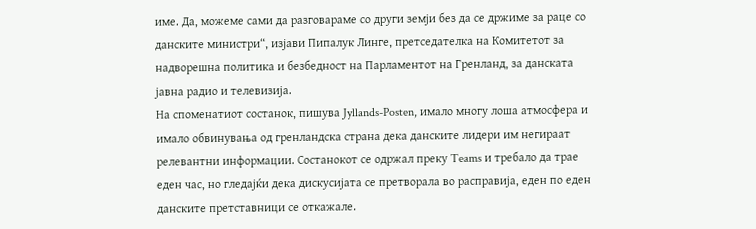име. Да, можеме сами да разговараме со други земји без да се држиме за раце со данските министри“, изјави Пипалук Линге, претседателка на Комитетот за надворешна политика и безбедност на Парламентот на Гренланд, за данската јавна радио и телевизија.
На споменатиот состанок, пишува Jyllands-Posten, имало многу лоша атмосфера и имало обвинувања од гренландска страна дека данските лидери им негираат релевантни информации. Состанокот се одржал преку Teams и требало да трае еден час, но гледајќи дека дискусијата се претворала во расправија, еден по еден данските претставници се откажале.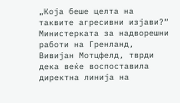„Која беше целта на таквите агресивни изјави?“
Министерката за надворешни работи на Гренланд, Вивијан Мотцфелд, тврди дека веќе воспоставила директна линија на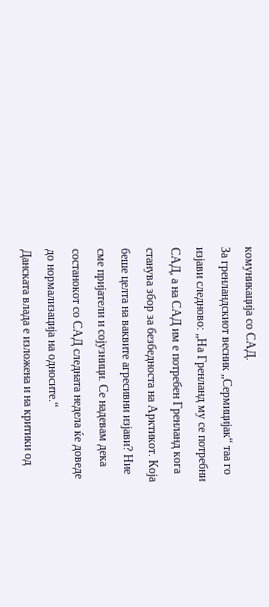комуникација со САД.
За гренландскиот весник „Сермицијак“ таа го изјави следново: „На Гренланд му се потребни САД, а на САД им е потребен Гренланд кога станува збор за безбедноста на Арктикот. Која беше целта на ваквите агресивни изјави? Ние сме пријатели и сојузници. Се надевам дека состанокот со САД следната недела ќе доведе до нормализација на односите.“
Данската влада е изложена и на критики од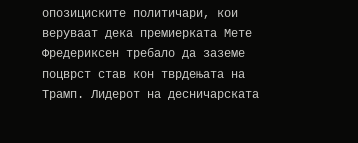опозициските политичари, кои веруваат дека премиерката Мете Фредериксен требало да заземе поцврст став кон тврдењата на Трамп. Лидерот на десничарската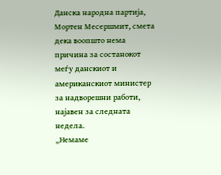Данска народна партија, Мортен Месершмит, смета дека воопшто нема причина за состанокот меѓу данскиот и американскиот министер за надворешни работи, најавен за следната недела.
„Немаме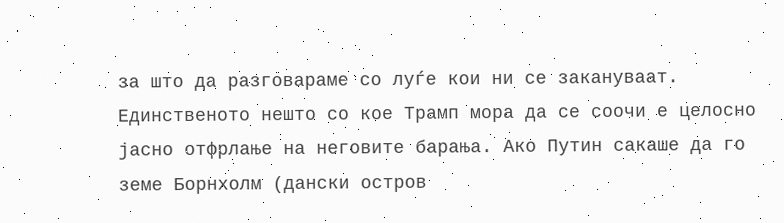за што да разговараме со луѓе кои ни се закануваат. Единственото нешто со кое Трамп мора да се соочи е целосно јасно отфрлање на неговите барања. Ако Путин сакаше да го земе Борнхолм (дански остров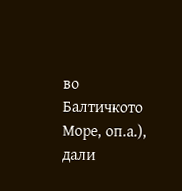во Балтичкото Море, оп.а.), дали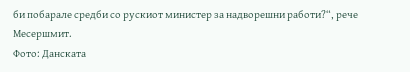би побарале средби со рускиот министер за надворешни работи?“, рече Месершмит.
Фото: Данската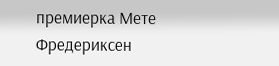премиерка Мете Фредериксен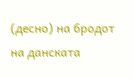(десно) на бродот на данската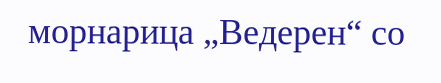морнарица „Ведерен“ со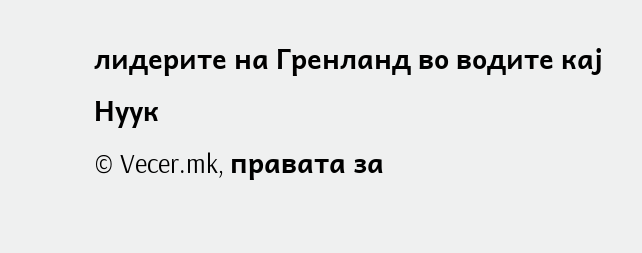лидерите на Гренланд во водите кај Нуук
© Vecer.mk, правата за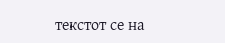текстот се на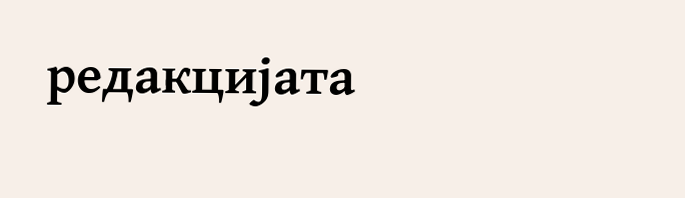редакцијата